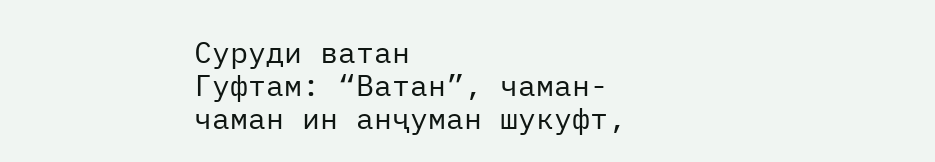Суруди ватан
Гуфтам: “Ватан”, чаман-чаман ин анҷуман шукуфт,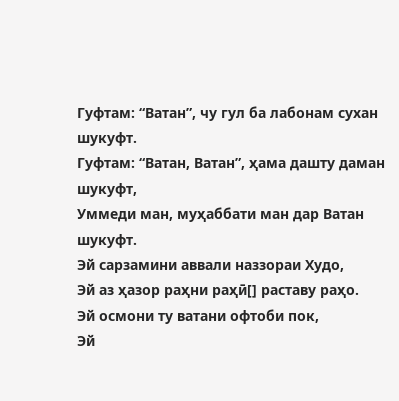Гуфтам: “Ватан”, чу гул ба лабонам сухан шукуфт.
Гуфтам: “Ватан, Ватан”, ҳама дашту даман шукуфт,
Уммеди ман, муҳаббати ман дар Ватан шукуфт.
Эй сарзамини аввали наззораи Худо,
Эй аз ҳазор раҳни раҳӣ[] раставу раҳо.
Эй осмони ту ватани офтоби пок,
Эй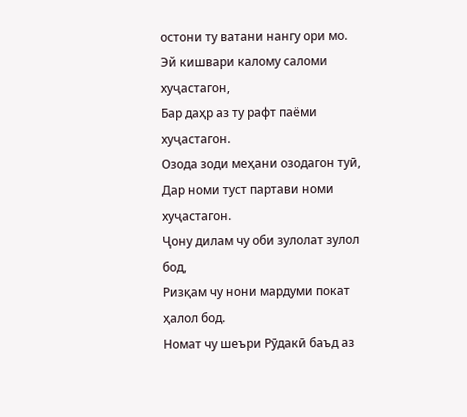остони ту ватани нангу ори мо.
Эй кишвари калому саломи хуҷастагон,
Бар даҳр аз ту рафт паёми хуҷастагон.
Озода зоди меҳани озодагон туӣ,
Дар номи туст партави номи хуҷастагон.
Ҷону дилам чу оби зулолат зулол бод,
Ризқам чу нони мардуми покат ҳалол бод.
Номат чу шеъри Рӯдакӣ баъд аз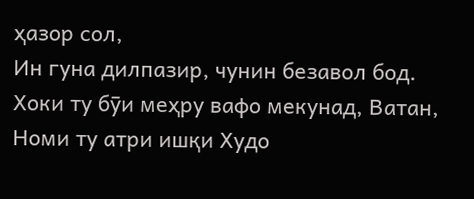ҳазор сол,
Ин гуна дилпазир, чунин безавол бод.
Хоки ту бӯи меҳру вафо мекунад, Ватан,
Номи ту атри ишқи Худо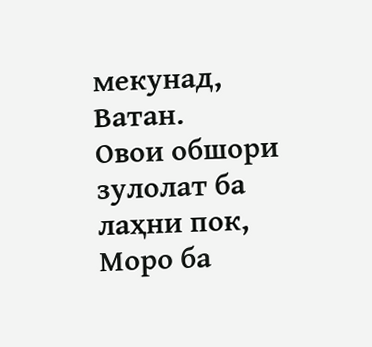мекунад, Ватан.
Овои обшори зулолат ба лаҳни пок,
Моро ба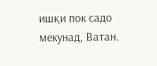ишқи пок садо мекунад, Ватан.